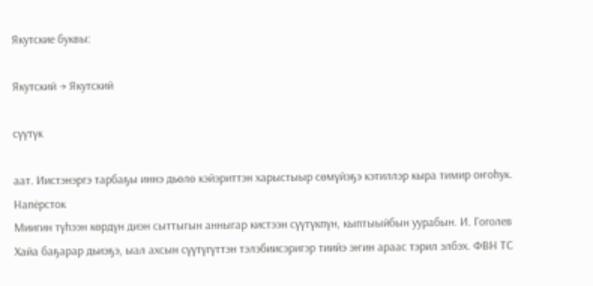Якутские буквы:

Якутский → Якутский

сүүтүк

аат. Иистэнэргэ тарбаҕы иннэ дьөлө кэйэриттэн харыстыыр сөмүйэҕэ кэтиллэр кыра тимир оҥоһук. Напёрсток
Миигин түһээн көрдүн диэн сыттыгын анныгар кистээн сүүтүкпүн, кыптыыйбын уурабын. И. Гоголев
Хайа баҕарар дьиэҕэ, ыал ахсын сүүтүгүттэн тэлэбиисэригэр тиийэ эҥин араас тэрил элбэх. ФВН ТС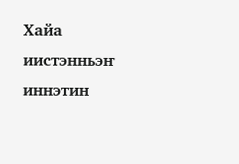Хайа иистэнньэҥ иннэтин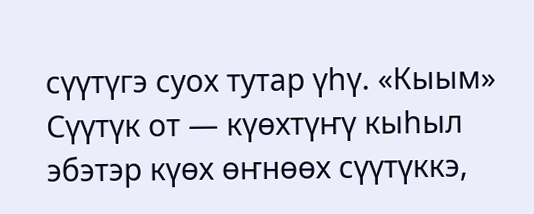сүүтүгэ суох тутар үһү. «Кыым»
Сүүтүк от — күөхтүҥү кыһыл эбэтэр күөх өҥнөөх сүүтүккэ,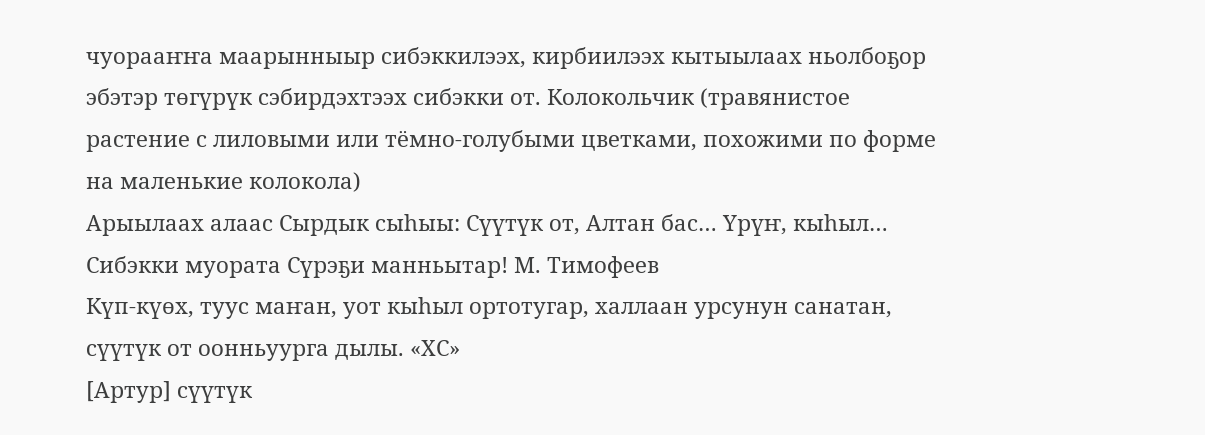чуорааҥҥа маарынныыр сибэккилээх, кирбиилээх кытыылаах ньолбоҕор эбэтэр төгүрүк сэбирдэхтээх сибэкки от. Колокольчик (травянистое растение с лиловыми или тёмно-голубыми цветками, похожими по форме на маленькие колокола)
Арыылаах алаас Сырдык сыһыы: Сүүтүк от, Алтан бас… Үрүҥ, кыһыл… Сибэкки муората Сүрэҕи манньытар! М. Тимофеев
Күп-күөх, туус маҥан, уот кыһыл ортотугар, халлаан урсунун санатан, сүүтүк от оонньуурга дылы. «ХС»
[Артур] сүүтүк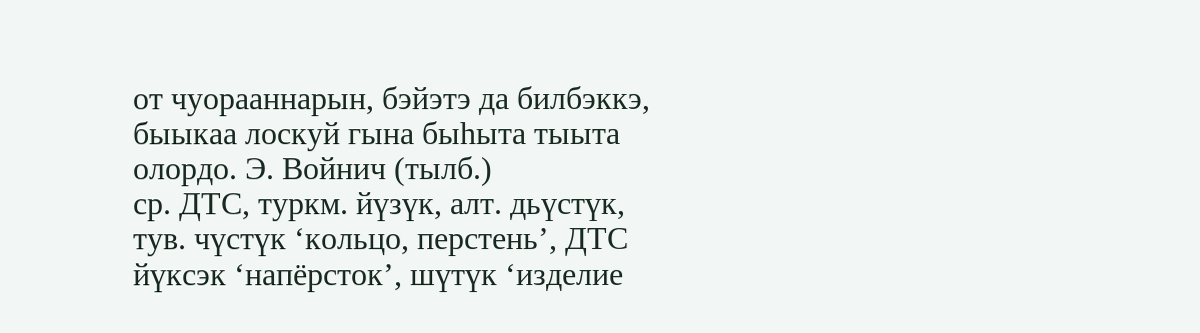от чуорааннарын, бэйэтэ да билбэккэ, быыкаа лоскуй гына быһыта тыыта олордо. Э. Войнич (тылб.)
ср. ДТС, туркм. йүзүк, алт. дьүстүк, тув. чүстүк ‘кольцо, перстень’, ДТС йүксэк ‘напёрсток’, шүтүк ‘изделие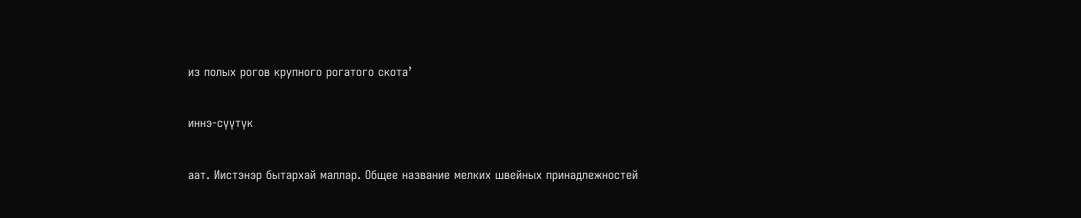из полых рогов крупного рогатого скота’

иннэ-сүүтүк

аат. Иистэнэр бытархай маллар. Общее название мелких швейных принадлежностей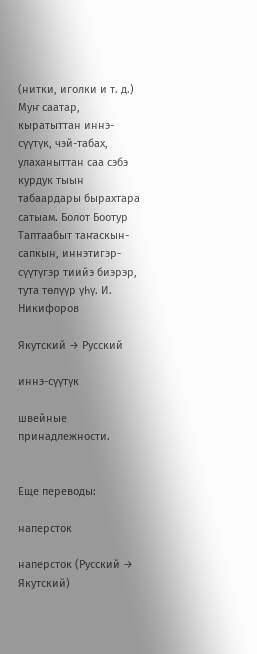(нитки, иголки и т. д.)
Муҥ саатар, кыратыттан иннэ-сүүтүк, чэй-табах, улаханыттан саа сэбэ курдук тыын табаардары бырахтара сатыам. Болот Боотур
Таптаабыт таҥаскын-сапкын, иннэтигэр-сүүтүгэр тиийэ биэрэр, тута төлүүр үһү. И. Никифоров

Якутский → Русский

иннэ-сүүтүк

швейные принадлежности.


Еще переводы:

наперсток

наперсток (Русский → Якутский)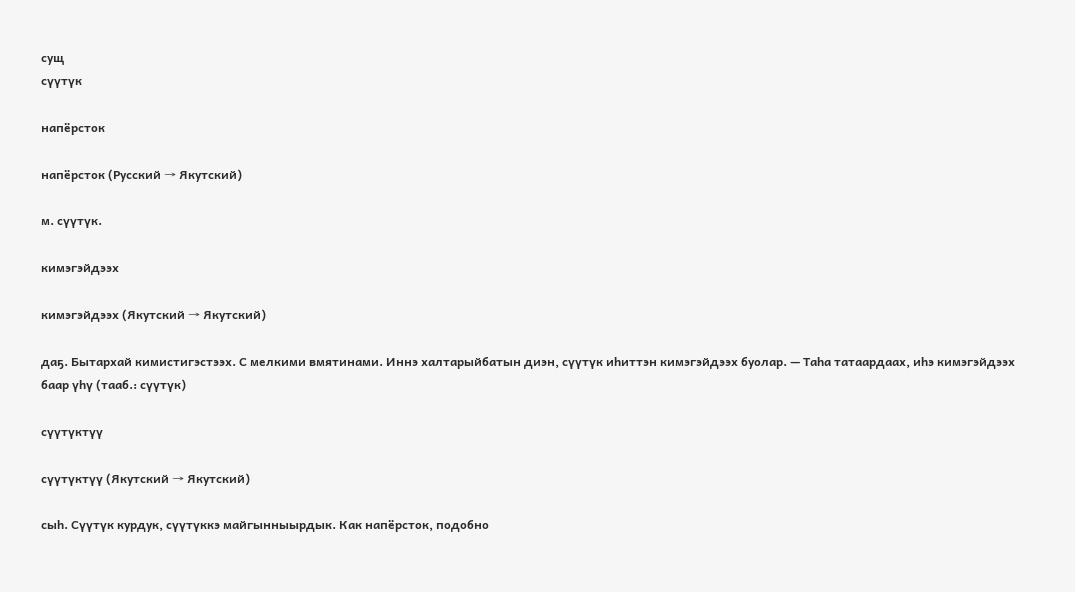сущ
сүүтүк

напёрсток

напёрсток (Русский → Якутский)

м. сүүтүк.

кимэгэйдээх

кимэгэйдээх (Якутский → Якутский)

даҕ. Бытархай кимистигэстээх. С мелкими вмятинами. Иннэ халтарыйбатын диэн, сүүтүк иһиттэн кимэгэйдээх буолар. — Таһа татаардаах, иһэ кимэгэйдээх баар үһү (тааб.: сүүтүк)

сүүтүктүү

сүүтүктүү (Якутский → Якутский)

сыһ. Сүүтүк курдук, сүүтүккэ майгынныырдык. Как напёрсток, подобно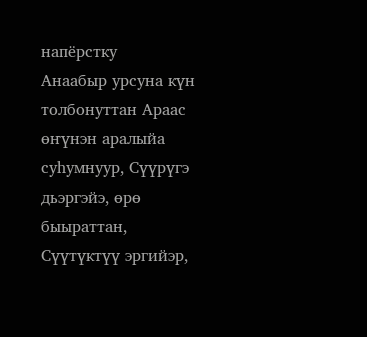напёрстку
Анаабыр урсуна күн толбонуттан Араас өҥүнэн аралыйа суһумнуур, Сүүрүгэ дьэргэйэ, өрө быыраттан, Сүүтүктүү эргийэр,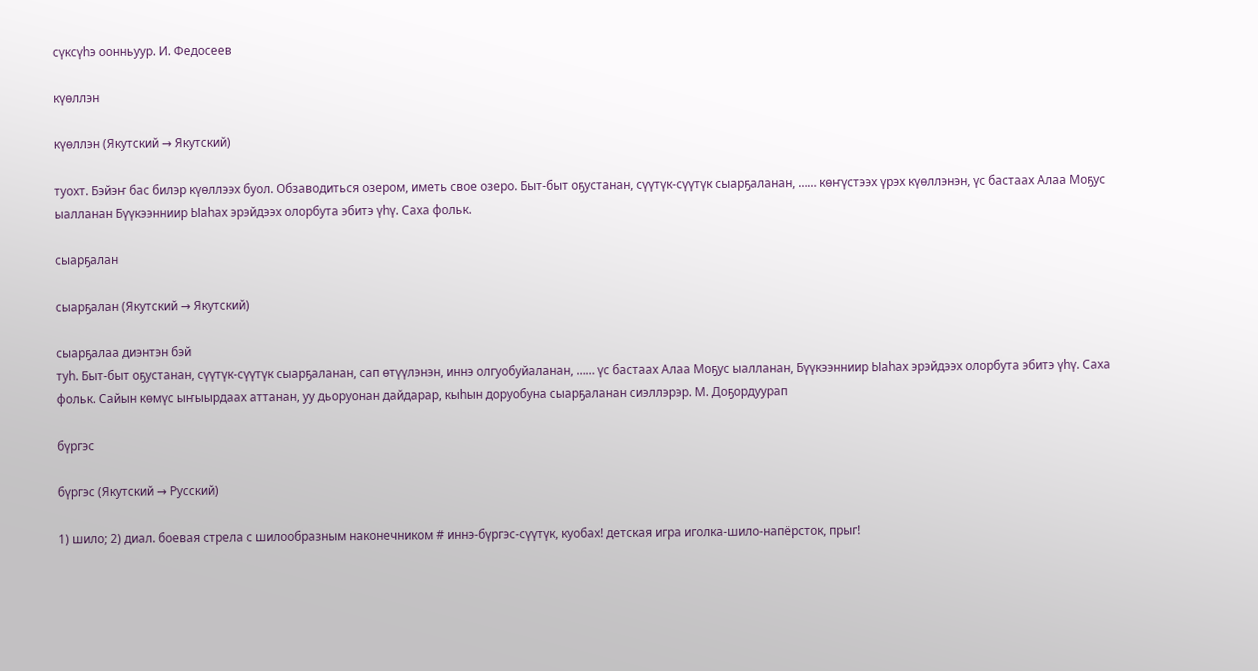сүксүһэ оонньуур. И. Федосеев

күөллэн

күөллэн (Якутский → Якутский)

туохт. Бэйэҥ бас билэр күөллээх буол. Обзаводиться озером, иметь свое озеро. Быт-быт оҕустанан, сүүтүк-сүүтүк сыарҕаланан, …… көҥүстээх үрэх күөллэнэн, үс бастаах Алаа Моҕус ыалланан Бүүкээнниир Ыаһах эрэйдээх олорбута эбитэ үһү. Саха фольк.

сыарҕалан

сыарҕалан (Якутский → Якутский)

сыарҕалаа диэнтэн бэй
туһ. Быт-быт оҕустанан, сүүтүк-сүүтүк сыарҕаланан, сап өтүүлэнэн, иннэ олгуобуйаланан, …… үс бастаах Алаа Моҕус ыалланан, Бүүкээнниир Ыаһах эрэйдээх олорбута эбитэ үһү. Саха фольк. Сайын көмүс ыҥыырдаах аттанан, уу дьоруонан дайдарар, кыһын доруобуна сыарҕаланан сиэллэрэр. М. Доҕордуурап

бүргэс

бүргэс (Якутский → Русский)

1) шило; 2) диал. боевая стрела с шилообразным наконечником # иннэ-бүргэс-сүүтүк, куобах! детская игра иголка-шило-напёрсток, прыг!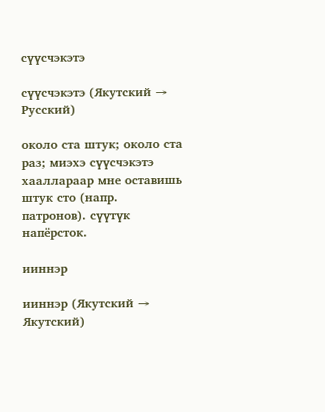сүүсчэкэтэ

сүүсчэкэтэ (Якутский → Русский)

около ста штук; около ста раз; миэхэ сүүсчэкэтэ хааллараар мне оставишь штук сто (напр. патронов). сүүтүк напёрсток.

ииннэр

ииннэр (Якутский → Якутский)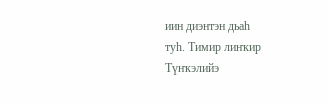иин диэнтэн дьаһ
туһ. Тимир лиҥкир Түҥкэлийэ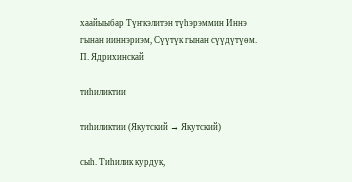хаайыыбар Түҥкэлитэн түһэрэммин Иннэ гынан ииннэриэм, Сүүтүк гынан сүүдүтүөм. П. Ядрихинскай

тиһиликтии

тиһиликтии (Якутский → Якутский)

сыһ. Тиһилик курдук,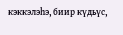кэккэлэһэ, биир күдьүс,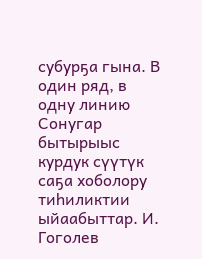субурҕа гына. В один ряд, в одну линию
Сонугар бытырыыс курдук сүүтүк саҕа хоболору тиһиликтии ыйаабыттар. И. Гоголев